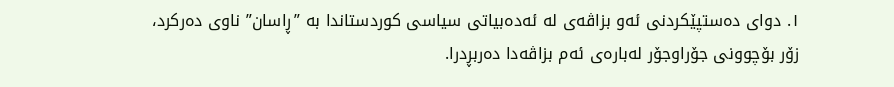١. دوای دەستپێکردنی ئەو بزاڤەی لە ئەدەبیاتی سیاسی کوردستاندا بە ”ڕاسان” ناوی دەرکرد، زۆر بۆچوونی جۆراوجۆر لەبارەی ئەم بزاڤەدا دەربڕدرا.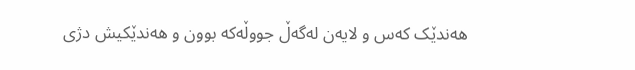هەندێک کەس و لایەن لەگەڵ جووڵەکە بوون و هەندێکیش دژی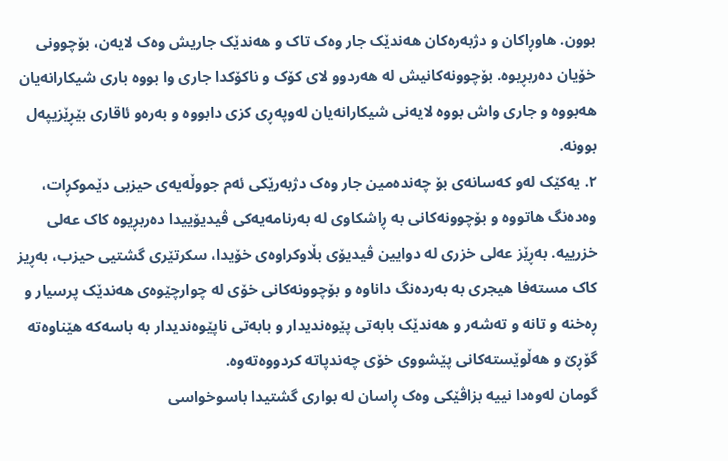بوون. هاوڕاکان و دژبەرەکان هەندێک جار وەک تاک و هەندێک جاریش وەک لایەن، بۆچوونی خۆیان دەربڕیوە. بۆچوونەکانیش لە هەردوو لای کۆک و ناکۆکدا جاری وا بووە باری شیکارانەیان هەبووە و جاری واش بووە لایەنی شیکارانەیان لەوپەڕی کزی دابووە و بەرەو ئاقاری بێڕێزیپەل بوونە.
٢. یەکێک لەو کەسانەی بۆ چەندەمین جار وەک دژبەرێکی ئەم جووڵەیەی حیزبی دێموکڕات، وەدەنگ هاتووە و بۆچوونەکانی بە ڕاشکاوی لە بەرنامەیەکی ڤیدیۆییدا دەربڕیوە کاک عەلی خزرییە. بەڕێز عەلی خزری لە دوایین ڤیدیۆی بڵاوکراوەی خۆیدا، سکرتێری گشتیی حیزب، بەڕیز کاک مستەفا هیجری بە بەردەنگ داناوە و بۆچوونەکانی خۆی لە چوارچێوەی هەندێک پرسیار و ڕەخنە و تانە و تەشەر و هەندێک بابەتی پێوەندیدار و بابەتی ناپێوەندیدار بە باسەکە هێناوەتە گۆڕێ و هەڵوێستەکانی پێشووی خۆی چەندپاتە کردووەتەوە.
گومان لەوەدا نییە بزاڤێکی وەک ڕاسان لە بواری گشتیدا باسوخواسی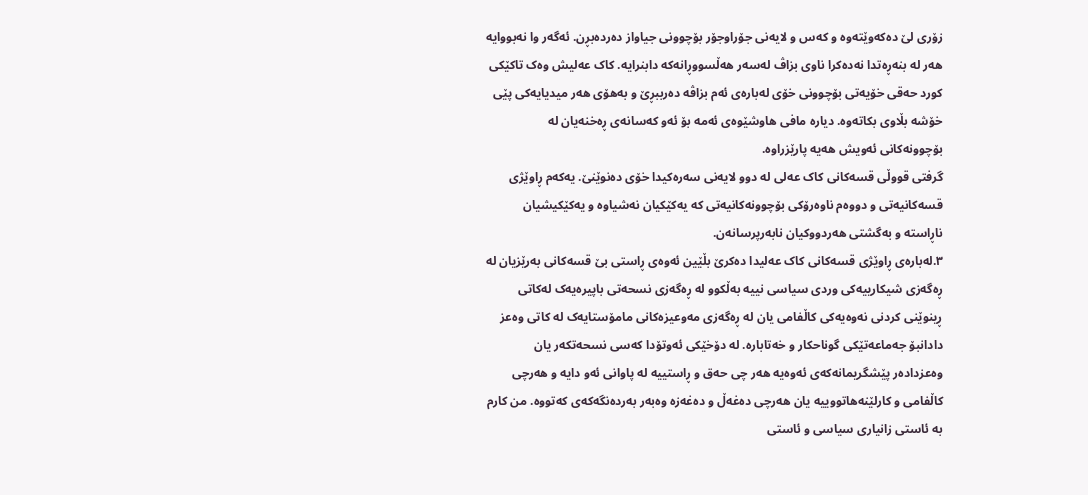زۆری لێ دەکەوێتەوە و کەس و لایەنی جۆراوجۆر بۆچوونی جیاواز دەردەبڕن. ئەگەر وا نەبووایە هەر لە بنەڕەتدا نەدەکرا ناوی بزاڤ لەسەر هەڵسووڕانەکە دابنرایە. کاک عەلیش وەک تاکێکی کورد حەقی خۆیەتی بۆچوونی خۆی لەبارەی ئەم بزاڤە دەرببڕێ و بەهۆی هەر میدیایەکی پێی خۆشە بڵاوی بکاتەوە. دیارە مافی هاوشێوەی ئەمە بۆ ئەو کەسانەی ڕەخنەیان لە بۆچوونەکانی ئەویش هەیە پارێزراوە.
گرفتی قووڵی قسەکانی کاک عەلی لە دوو لایەنی سەرەکیدا خۆی دەنوێنێ. یەکەم ڕاوێژی قسەکانیەتی و دووەم ناوەرۆکی بۆچوونەکانیەتی کە یەکێکیان نەشیاوە و یەکێکیشیان ناڕاستە و بەگشتی هەردووکیان نابەرپرسانەن.
٣.لەبارەی ڕاوێژی قسەکانی کاک عەلیدا دەکرێ بڵێین ئەوەی ڕاستی بێ قسەکانی بەرێزیان لە ڕەگەزی شیکارییەکی وردی سیاسی نییە بەڵکوو لە ڕەگەزی نسحەتی باپیرەیەک لەکاتی ڕینوێنی کردنی نەوەیەکی کاڵفامی یان لە ڕەگەزی مەوعیزەکانی مامۆستایەک لە کاتی وەعز دادانبۆ جەماعەتێکی گوناحکار و خەتابارە. لە دۆخێکی ئەوتۆدا کەسی نسحەتکەر یان وەعزدادەر پێشگریمانەکەی ئەوەیە هەر چی حەق و ڕاستییە لە پاوانی ئەو دایە و هەرچی کاڵفامی و کارلێنەهاتووییە یان هەرچی دەغەڵ و دەغەزە وەبەر بەردەنگەکەی کەتووە. من کارم بە ئاستی زانیاری سیاسی و ئاستی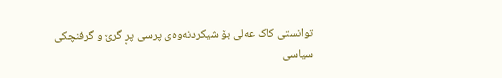توانستی کاک عەلی بۆ شیکردنەوەی پرسی پڕ گرێ و گرفنچکی سیاسی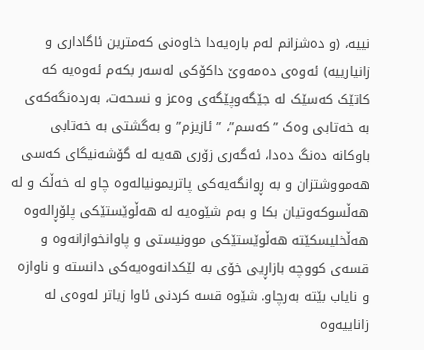نییە، (و دەشزانم لەم بارەیەدا خاوەنی کەمترین ئاگاداری و زانیارییە) ئەوەی دەمەوێ داکۆکی لەسەر بکەم ئەوەیە کە کاتێک کەسێک لە جێگەوپێگەی وەعز و نسحەت، بەردەنگەکەی بە خەتابی وەک ”کەسم”، ”ئازیزم” و بەگشتی بە خەتابی باوکانە دەنگ دەدا، ئەگەری زۆری هەیە لە گۆشەنیگای کەسی هەمووشتزان و بە ڕوانگەیەکی پاتریمونیالەوە چاو لە خەڵک و لە هەڵسوکەوتیان بکا و بەم شێوەیە لە هەڵوێستێکی پلۆڕالەوە هەڵخلیسکێتە هەڵوێستێکی موونیستی و پاوانخوازانەوە و قسەی کووچە بازاڕیی خۆی بە لێکدانەوەیەکی دانستە و ناوازە و نایاب بێتە بەرچاو. شێوە قسە کردنی ئاوا زیاتر لەوەی لە زاناییەوە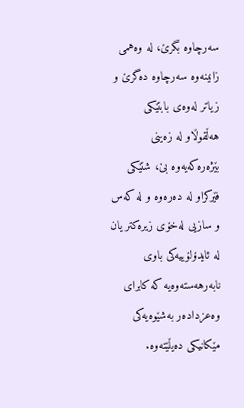سەرچاوە بگرێ، لە وەهمی زانینەوە سەرچاوە دەگرێ و زیاتر لەوەی بابتێکی هەڵقوڵاو لە زەینی بێژەرەکەیەوە بێ، شتێکی فێرکراو لە دەرەوە و لە کەس و سازیی لەخۆی زیرەکتر یان لە ئایدۆلۆییەکی باوی نابەرهەستەوەیە کە کابرای وەعزدادەر بەشێوەیەکی مێکانیکی دەیڵێتەوە.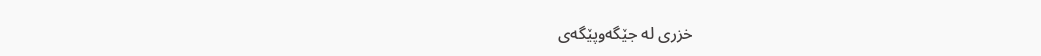خزری لە جێگەوپێگەی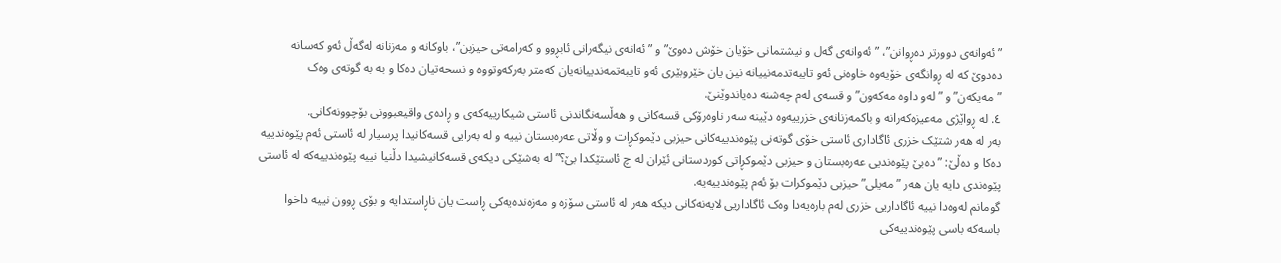”ئەوانەی دوورتر دەڕوانن”، ”ئەوانەی گەل و نیشتمانی خۆیان خۆش دەوێ” و ”ئەانەی نیگەرانی ئابڕوو و کەرامەتی حیزبن”، باوکانە و مەزنانە لەگەڵ ئەو کەسانە دەدوێ کە لە ڕوانگەی خۆیەوە خاوەنی ئەو تایبەتدمەنییانە نین یان خێروبێری ئەو تایبەتمەندییانەیان کەمتر بەرکەوتووە و نسحەتیان دەکا و بە بە گوتەی وەک ”مەیکەن” و ”لەو داوە مەکەون” و قسەی لەم چەشنە دەیاندوێنێ.
٤. لە ڕواێژی مەعیزەکەرانە و باکمەزنانەی خزرییەوە دێینە سەر ناوەرۆکی قسەکانی و هەڵسەنگاندنی ئاستی شیکارییەکەی و ڕادەی واقیعبوونی بۆچوونەکانی.
بەر لە هەر شتێک خزری ئاگاداری ئاستی خۆی گوتەنی پێوەندییەکانی حیزبی دێموکڕات و وڵاتی عەرەبستان نییە و لە بەرایی قسەکانیدا پرسیار لە ئاستی ئەم پێوەندییە دەکا و دەڵێ: ”دەبێ پێوەندیی عەرەبستان و حیزبی دێموکڕاتی کوردستانی ئێران لە چ ئاستێکدا بێ؟” لە بەشێکی دیکەی قسەکانیشیدا دڵنیا نییە پێوەندییەکە لە ئاستی پێوەندی دایە یان هەر ”مەیلی” حیزبی دێموكرات بۆ ئەم پێوەندییەیە.
گومانم لەوەدا نییە ئاگاداریی خزری لەم بارەیەدا وەک ئاگاداریی لایەنەکانی دیکە هەر لە ئاستی سۆزە و مەزەندەیەکی ڕاست یان ناڕاستدایە و بۆی ڕوون نییە داخوا باسەکە باسی پێوەندییەکی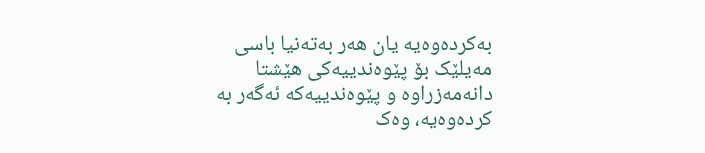بەکردەوەیە یان هەر بەتەنیا باسی مەیلێک بۆ پێوەندییەکی هێشتا دانەمەزراوە و پێوەندییەکە ئەگەر بە کردەوەیە، وەک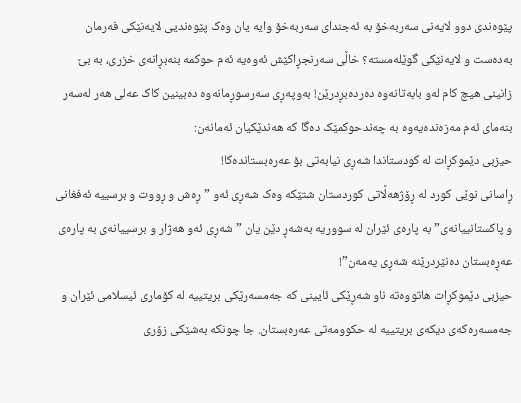پێوەندی دوو لایەنی سەربەخۆ بە ئەجندای سەربەخۆ وایە یان وەک پێوەندیی لایەنێکی فەرمان بەدەست و لایەنێکی گوێلەمستە؟ خاڵی سەرنجڕاکێش ئەوەیە ئەم حوکمە بنەبڕانەی خزری، بە بێ زانینی هیچ کام لەو بابەتانەوە دەردەبڕدرێن! بەوپەڕی سەرسوڕمانەوە دەبینین کاک عەلی هەر لەسەر بنەمای ئەم مەزەندەیەوە بە چەندحوکمێک دەگا کە هەندێکیان ئەمانەن:
حیزبی دێموکڕات لە کودستاندا شەڕی نیابەتی بۆ عەرەبستاندەکا!
ڕاسانی نوێی کورد لە ڕۆژهەڵاتی کوردستان شتێکە وەک شەڕی ئەو ”ڕەش و ڕووت و برسییە ئەفغانی و پاکستانییانەی”بە پارەی ئێران لە سووریە بەشەڕ دێن یان ”شەڕی ئەو هەژار و برسییانەی بە پارەی عەڕەبستان دەنێردرێنە شەڕی یەمەن”!
حیزبی دێموکڕات هاتووەتە ناو شەڕێکی ئایینی کە جەمسەرێکی بریتییە لە کۆماری ئیسلامی ئێران و جەمسەرەکەی دیکەی بریتییە لە حکوومەتی عەرەبستان. جا چونکە بەشێکی زۆری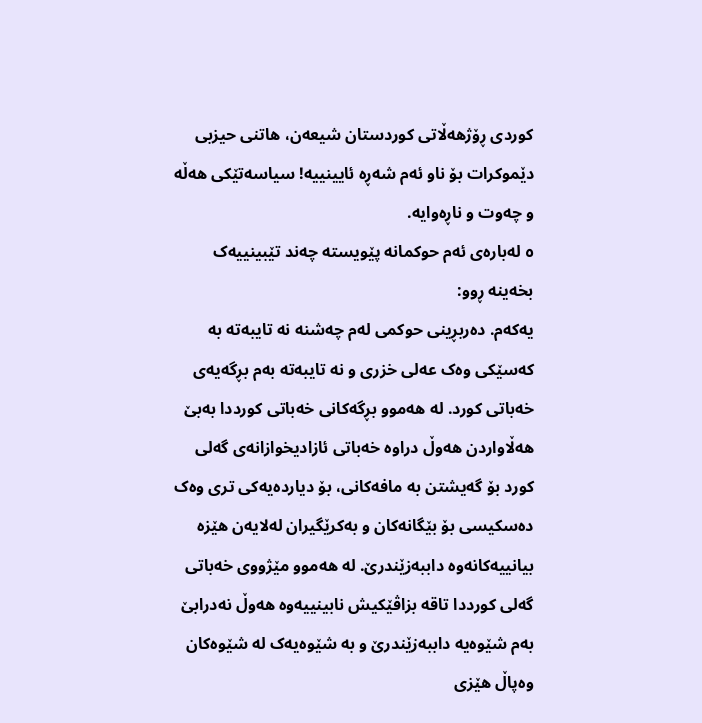کوردی ڕۆژهەڵاتی کوردستان شیعەن، هاتنی حیزبی دێموکرات بۆ ناو ئەم شەڕە ئایینییە! سیاسەتێکی هەڵە و چەوت و ناڕەوایە.
٥ لەبارەی ئەم حوکمانە پێویستە چەند تێبینییەک بخەینە ڕوو:
یەکەم. دەربڕینی حوکمی لەم چەشنە نە تایبەتە بە کەسێکی وەک عەلی خزری و نە تایبەتە بەم بڕگەیەی خەباتی کورد. لە هەموو بڕگەکانی خەباتی کورددا بەبێ هەڵاواردن هەوڵ دراوە خەباتی ئازادیخوازانەی گەلی کورد بۆ گەیشتن بە مافەکانی، بۆ دیاردەیەکی تری وەک دەسکیسی بۆ بێگانەکان و بەکرێگیران لەلایەن هێزە بیانییەکانەوە داببەزێندرێ. لە هەموو مێژووی خەباتی گەلی کورددا تاقە بزاڤێکیش نابینییەوە هەوڵ نەدرابێ بەم شێوەیە داببەزێندرێ و بە شێوەیەک لە شێوەکان وەپاڵ هێزی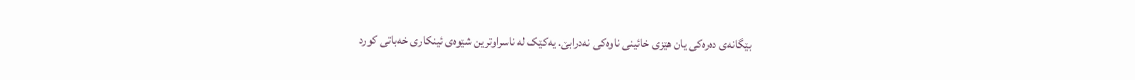بێگانەی دەرەکی یان هێزی خائینی ناوەکی نەدرابێ. یەکێک لە ناسراوترین شێوەی ئینکاری خەباتی کورد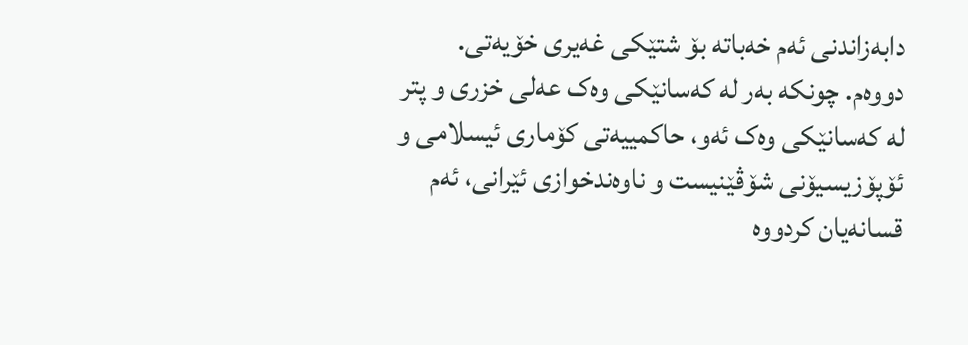دابەزاندنی ئەم خەباتە بۆ شتێکی غەیری خۆیەتی.
دووەم. چونکە بەر لە کەسانێکی وەک عەلی خزری و پتر لە کەسانێکی وەک ئەو، حاکمییەتی کۆماری ئیسلامی و ئۆپۆزیسیۆنی شۆڤێنیست و ناوەندخوازی ئێرانی، ئەم قسانەیان کردووە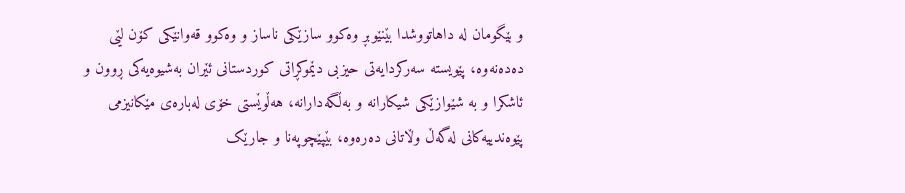و بێگومان لە داهاتووشدا بێنێوبڕ وەکوو سازێکی ناساز و وەکوو قەوانێکی کۆن لێی دەدەنەوە، پێویستە سەرکردایەتی حیزبی دێموکڕاتی کوردستانی ئێران بەشیوەیەکی ڕوون و ئاشکرا و بە شێوازێکی شیکارانە و بەڵگەدارانە، هەڵوێستی خۆی لەبارەی مێکانیزمی پێوەندییەکانی لەگەڵ وڵاتانی دەرەوە، بێپێچوپەنا و جارێک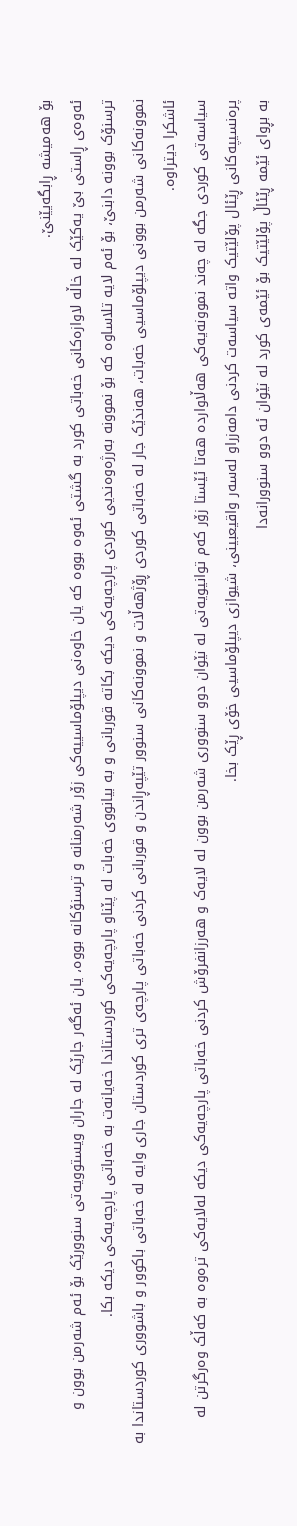بۆ هەمیشە ڕابگەیێنێ.
ئەوەی ڕاستی بێ یەکێک لە خاڵە لاوازەکانی خەباتی کورد بە گشتی ئەوە بووە کە یان خاوەنی دیپلۆماسییەکی زۆر شەرمنانە و ترسنۆکانە بووە، یان ئەگەر جارێک لە جاران ویستوویەتی سنوورێک بۆ ئەم شەرمن بوون و ترسنۆک بوونە دابنێ، بۆ ئەم لایە تلاساوە کە بۆ نموونە بەرژەوەندیی کوردی پارچەیەکی دیکە بکاتە قوربانی و بە بیانووی خەبات لە پێناو پارچەیەکی کوردستاندا خەیانەت بە خەباتی پارچەیەکی دیکە بکا.
نموونەکانی شەرمن بوونی دیپلۆماسیی خەبات، هەندێک جار لە خەباتی کوردی ڕۆژهەڵات و نموونەکانی سنوور تێپەڕاندن و قوربانی کردنی خەباتی پارچەی تری کوردستان جاری وایە لە خەباتی باکوور و باشووری کوردستاندا بە ئاشکرا دیتراوە.
سیاسەتی کوردی جگە لە چەند نموونەیەکی هەڵاواردە هەتا ئێستا زۆر کەم توانیویەتی لە نێوان دوو سنووری شەرمن بوون لە لایەک و هەرزانفرۆش کردنی خەباتی پارچەیەکی دیکە لەلایەکی ترەوە بە کەڵک وەرگرتن لە پرەنسیپەکانی ڕێئال پۆلێتیک واتە سیاسەت کردنی دامەزراو لەسەر واقیعبینی، شیوازی دیپلۆماسیی خۆی ڕێک بخا.
بە بڕوای ئێمە ڕێئاڵ پۆلێتیک بۆ ئێمەی کورد لە نێوان ئە دوو سنوورانەدا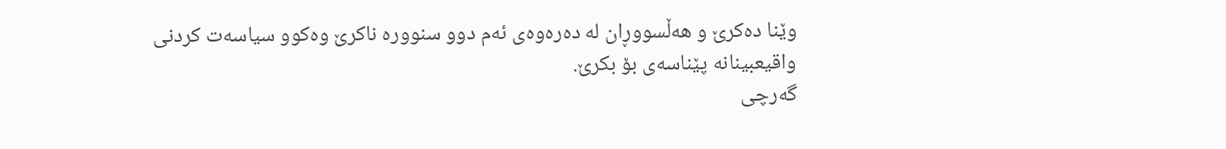وێنا دەکرێ و هەڵسووڕان لە دەرەوەی ئەم دوو سنوورە ناکرێ وەکوو سیاسەت کردنی واقیعبینانە پێناسەی بۆ بکرێ.
گەرچی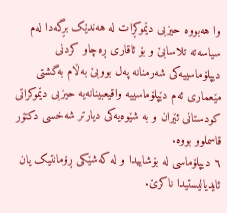وا هەبووە حیزبی دێموکڕات لە هەندێک بڕگەدا لەم سیاسەتە تلاسابێ و بۆ ئاقاری ڕەچاو کردنی دیپلۆماسییەکی شەرمنانە پەل بووبێ بەڵام بەگشتی مێعماری ئەم دێپلۆماسییە واقیعبینانەیە حیزبی دێموکراتی کودستانی ئێران و بە شێوەیەکی دیارتر شەخسی دکتۆر قاسملوو بووە.
٦ دیپلۆماسی لە بۆشاییدا و لە کەشێکی ڕۆمانتیک یان ئایدیالیستیدا ناکرێ.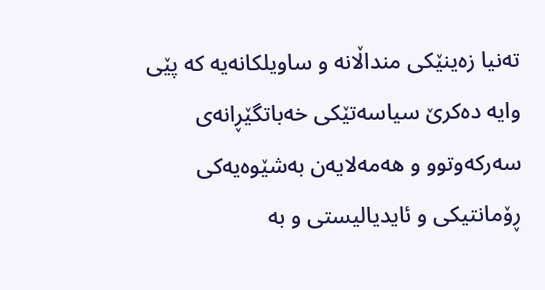تەنیا زەینێکی منداڵانە و ساویلکانەیە کە پێی وایە دەکرێ سیاسەتێکی خەباتگێڕانەی سەرکەوتوو و هەمەلایەن بەشێوەیەکی ڕۆمانتیکی و ئایدیالیستی و بە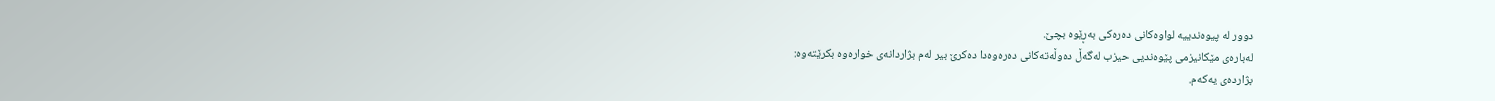دوور لە پیوەندییە لواوەکانی دەرەکی بەڕێوە بچێ.
لەبارەی مێکانیزمی پێوەندیی حیزب لەگەڵ دەوڵەتەکانی دەرەوەدا دەکرێ بیر لەم بژاردانەی خوارەوە بکرێتەوە:
بژاردەی یەکەم.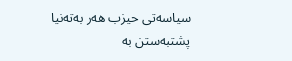سیاسەتی حیزب هەر بەتەنیا پشتبەستن بە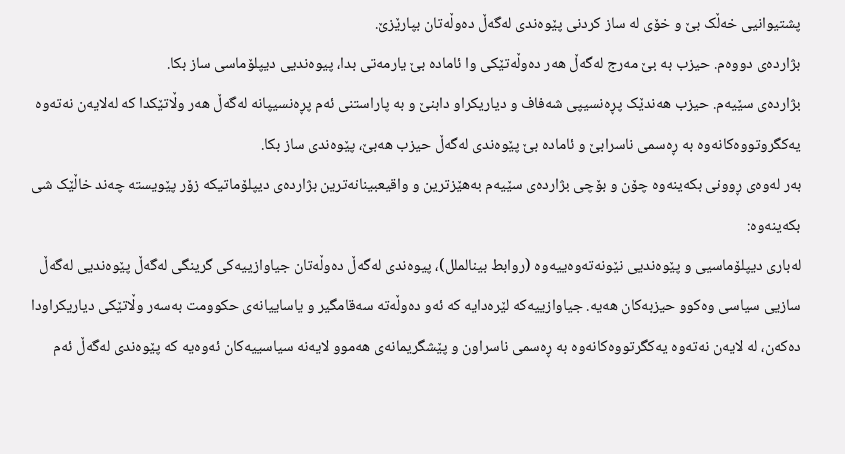پشتیوانیی خەڵک بێ و خۆی لە ساز کردنی پێوەندی لەگەڵ دەوڵەتان بپارێزێ.
بژاردەی دووەم. حیزب بە بێ مەرج لەگەڵ هەر دەوڵەتێکی وا ئامادە بێ یارمەتی بدا، پیوەندیی دیپلۆماسی ساز بکا.
بژاردەی سێیەم. حیزب هەندێک پڕەنسیپی شەفاف و دیاریکراو دابنێ و بە پاراستنی ئەم پڕەنسیپانە لەگەڵ هەر وڵاتێکدا کە لەلایەن نەتەوە یەکگروتووەکانەوە بە ڕەسمی ناسرابێ و ئامادە بێ پێوەندی لەگەڵ حیزب هەبێ، پێوەندی ساز بکا.
بەر لەوەی ڕوونی بکەینەوە چۆن و بۆچی بژاردەی سێیەم بەهێزترین و واقیعبینانەترین بژاردەی دیپلۆماتیکە زۆر پێویستە چەند خاڵێک شی بکەینەوە:
لەباری دیپلۆماسیی و پێوەندیی نێونەتەوەییەوە (روابط بینالملل)، پیوەندی لەگەڵ دەوڵەتان جیاوازییەکی گرینگی لەگەڵ پێوەندیی لەگەڵ سازیی سیاسی وەکوو حیزبەکان هەیە. جیاوازییەکە لێرەدایە کە ئەو دەوڵەتە سەقامگیر و یاساییانەی حکوومت بەسەر وڵاتێکی دیاریکراودا دەکەن، لە لایەن نەتەوە یەکگرتووەکانەوە بە ڕەسمی ناسراون و پێشگریمانەی هەموو لایەنە سیاسییەکان ئەوەیە کە پێوەندی لەگەڵ ئەم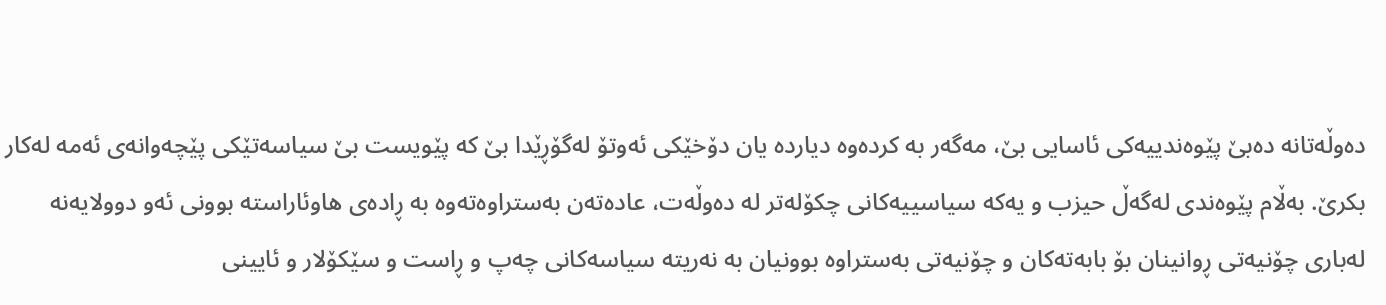دەوڵەتانە دەبێ پێوەندییەکی ئاسایی بێ، مەگەر بە کردەوە دیاردە یان دۆخێکی ئەوتۆ لەگۆڕێدا بێ کە پێویست بێ سیاسەتێکی پێچەوانەی ئەمە لەکار بکرێ. بەڵام پێوەندی لەگەڵ حیزب و یەکە سیاسییەکانی چکۆلەتر لە دەوڵەت، عادەتەن بەستراوەتەوە بە ڕادەی هاوئاراستە بوونی ئەو دوولایەنە لەباری چۆنیەتی ڕوانینان بۆ بابەتەکان و چۆنیەتی بەستراوە بوونیان بە نەریتە سیاسەکانی چەپ و ڕاست و سێکۆلار و ئایینی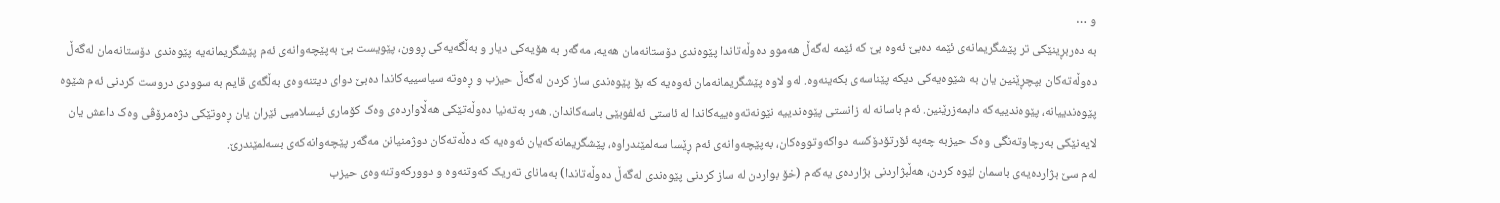و …
بە دەربڕینێکی تر پێشگریمانەی ئێمە دەبێ ئەوە بێ کە ئێمە لەگەڵ هەموو دەوڵەتاندا پێوەندی دۆستانەمان هەیە، مەگەر بە هۆیەکی دیار و بەڵگەیەکی ڕوون، پێویست بێ بەپێچەوانەی ئەم پێشگریمانەیە پێوەندی دۆستانەمان لەگەڵ دەوڵەتەکان بپچڕێنین یان بە شێوەیەکی دیکە پێناسەی بکەینەوە. لەو لاوە پێشگریمانەمان ئەوەیە کە بۆ پێوەندی ساز کردن لەگەڵ حیزب و ڕەوتە سیاسییەکاندا دەبێ دوای دیتنەوەی بەڵگەی قایم بە سوودی دروست کردنی ئەم شێوە پێوەندییانە، پێوەندییەکە دابمەزرێنین. ئەم باسانە لە زانستی پێوەندییە نێونەتەوەییەکاندا لە ئاستی ئەلفوبێی باسەکاندان. هەر بەتەنیا دەوڵەتێکی هەڵاواردەی وەک کۆماری ئیسلامیی ئێران یان ڕەوتێکی دژەمرۆڤی وەک داعش یان لایەنێکی بەرچاوتەنگی وەک حیزبە چەپە ئۆرتۆدۆکسە دواکەوتووەکان، بەپێچەوانەی ئەم ڕێسا سەلمێندراوە، پێشگریمانەکەیان ئەوەیە کە دەڵەتەکان دوژمنیانن مەگەر پێچەوانەکەی بسەلمێندرێ.
لەم سێ بژاردەیەی باسمان لێوە کردن، هەڵبژاردنی بژاردەی یەکەم (خۆ بواردن لە ساز کردنی پێوەندی لەگەڵ دەوڵەتاندا) بەمانای تەریک کەوتنەوە و دوورکەوتنەوەی حیزب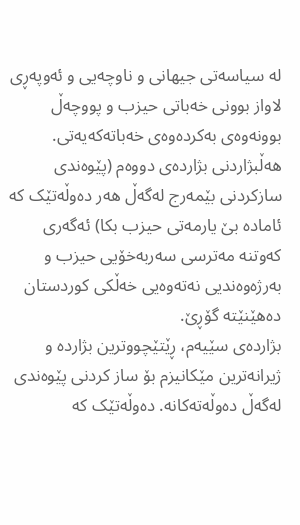لە سیاسەتی جیهانی و ناوچەیی و ئەوپەڕی لاواز بوونی خەباتی حیزب و پووچەڵ بوونەوەی بەکردەوەی خەباتەکەیەتی. هەڵبژاردنی بژاردەی دووەم (پێوەندی سازکردنی بێمەرج لەگەڵ هەر دەوڵەتێک کە ئامادە بێ یارمەتی حیزب بکا) ئەگەری کەوتنە مەترسی سەربەخۆیی حیزب و بەرژەوەندیی نەتەوەیی خەڵکی کوردستان دەهێنێتە گۆڕێ.
بژاردەی سێیەم، ڕێتێچووترین بژاردە و ژیرانەترین مێکانیزم بۆ ساز کردنی پێوەندی لەگەڵ دەوڵەتەکانە. دەوڵەتێک کە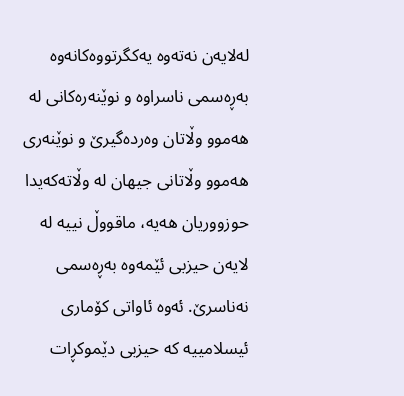لەلایەن نەتەوە یەکگرتووەکانەوە بەڕەسمی ناسراوە و نوێنەرەکانی لە هەموو وڵاتان وەردەگیرێ و نوێنەری هەموو وڵاتانی جیهان لە وڵاتەکەیدا حوزووریان هەیە، ماقووڵ نییە لە لایەن حیزبی ئێمەوە بەڕەسمی نەناسرێ. ئەوە ئاواتی کۆماری ئیسلامییە کە حیزبی دێموکڕات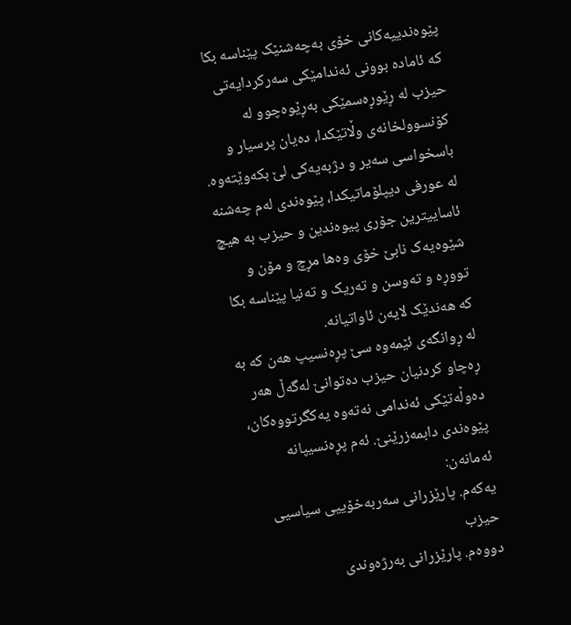پێوەندییەکانی خۆی بەچەشنێک پێناسە بکا کە ئامادە بوونی ئەندامێکی سەرکردایەتی حیزب لە ڕێوڕەسمێکی بەڕێوەچوو لە کۆنسوولخانەی وڵاتێکدا، دەیان پرسیار و باسخواسی سەیر و دژبەیەکی لێ بکەوێتەوە. لە عورفی دیپلۆماتیکدا، پێوەندی لەم چەشنە ئاساییترین جۆری پیوەندین و حیزب بە هیچ شێوەیەک نابێ خۆی وەها مڕچ و مۆن و تووڕە و تەوسن و تەریک و تەنیا پێناسە بکا کە هەندێک لایەن ئاواتیانە.
لە ڕوانگەی ئێمەوە سێ پڕەنسیپ هەن کە بە ڕەچاو کردنیان حیزب دەتوانێ لەگەڵ هەر دەوڵەتێکی ئەندامی نەتەوە یەکگرتووەکان، پێوەندی دابمەزرێنێ. ئەم پڕەنسیپانە ئەمانەن:
یەکەم. پارێزرانی سەربەخۆییی سیاسیی حیزب
دووەم. پارێزرانی بەرژەوندی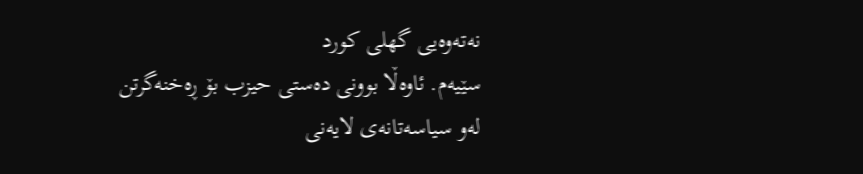نەتەوەیی گهلی کورد
سێیەم. ئاوەڵا بوونی دەستی حیزب بۆ ڕەخنەگرتن لەو سیاسەتانەی لایەنی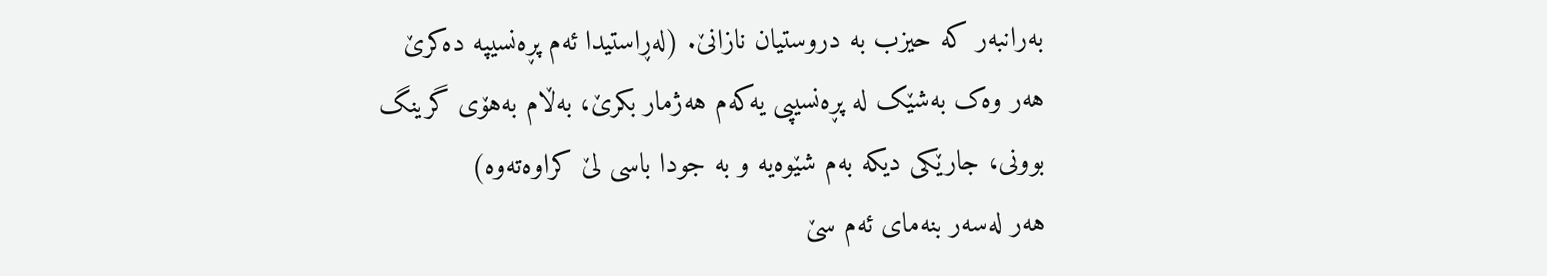بەرانبەر کە حیزب بە دروستیان نازانێ. (لەڕاستیدا ئەم پڕەنسیپە دەکرێ هەر وەک بەشێک لە پڕەنسیپی یەکەم هەژمار بکرێ، بەڵام بەهۆی گرینگ بوونی، جارێکی دیکە بەم شێوەیە و بە جودا باسی لێ کراوەتەوە)
هەر لەسەر بنەمای ئەم سێ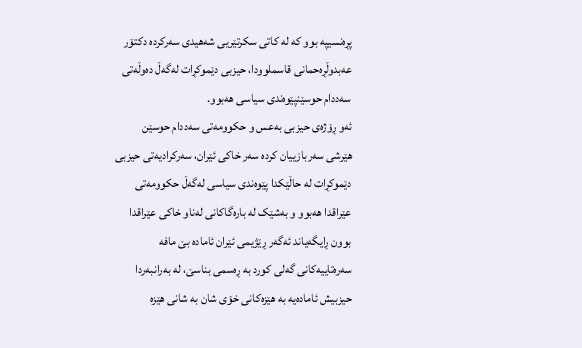پڕەنسیپە بوو کە لە کاتی سکرتێریی شەهیدی سەرکردە دکتۆر عەبدوڵڕەحمانی قاسملوودا، حیزبی دێموکڕات لەگەڵ دەوڵەتی سەددام حوسێنپێوەندی سیاسی هەبوو.
ئەو ڕۆژەی حیزبی بەعس و حکوومەتی سەددام حوسێن هێرشی سەربازییان کردە سەر خاکی ئێران، سەرکرادیەتی حیزبی دێموكڕات لە حاڵێکدا پێوەندی سیاسی لەگەڵ حکوومەتی عێراقدا هەبوو و بەشێک لە بارەگاکانی لەناو خاکی عێراقدا بوون ڕایگەیاند ئەگەر ڕێژیمی ئێران ئامادە بێ مافە سەرەتاییەکانی گەلی کورد بە ڕەسمی بناسێ، لە بەرانبەردا حیزبیش ئامادەیە بە هێزەکانی خۆی شان بە شانی هێزە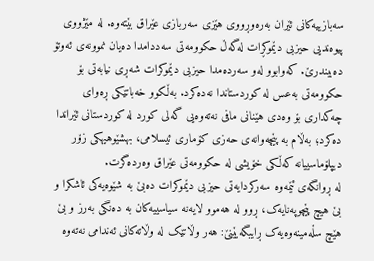سەبازییەکانی ئێران بەرەوڕووی هێزی سەربازی عێراق بێتەوە. لە مێژووی پیوەندیی حیزبی دێموکڕات لەگەڵ حکوومەتی سەددامدا دەیان نموونەی ئەوتۆ دەبیندرێ. کەوابوو لەو سەردەمدا حیزبی دێموکرات شەڕی نیابەتی بۆ حکوومەتی بەعس لە کوردستاندا نەدەکرد. بەڵکوو خەباتێکی ڕەوای چەکداری بۆ وەدی هێنانی مافی نەتەوەیی گەلی کورد لە کوردستانی ئێراندا دەکرد؛ بەڵام بە پێچەوانەی حەزی کۆماری ئیسلامی، بهشێوهیهکی زۆر دیپلۆماسییانە کەڵکی خۆیشی لە حکوومەتی عێراق وەردەگرت.
لە ڕوانگەی ئێمەوە سەرکردایەتی حیزبی دێموکرات دەبێ بە شێوەیەکی ئاشکرا و بێ هیچ پێچوپەنایەک، ڕوو لە هەموو لایەنە سیاسییەکان بە دەنگی بەرز و بێ هێچ سڵەمینەوەیەک ڕایبگەیێنێ: هەر وڵاتێک لە وڵاتەکانی ئەندامی نەتەوە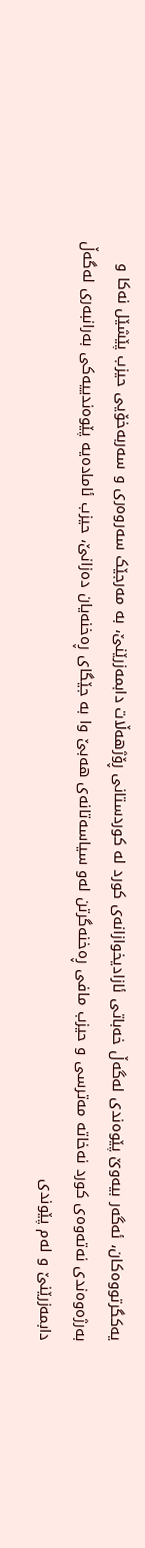یەکگرتووەکان، ئەگەر بیەوێ پێوەندی لەگەڵ خەباتی ئازادیخوازانەی کورد لە کوردستانی ڕۆژهەڵات دابمەزرێنێ، بە مەرجێک سەروەری و سەربەخۆیی حیزب پێشێل نەکا و بەرژەوەندی نەتەوەی کورد نەخاتە مەترسی و حیزب مافی ڕەخنەگرتن لەو سیاسەتانەی هەبێ وا بە جێگای ڕەخنەیان دەزانێ، حیزب ئامادەیە پێوەندییەکی بەرانبەری لەگەڵ دابمەزرێنێ و لەم پێوندی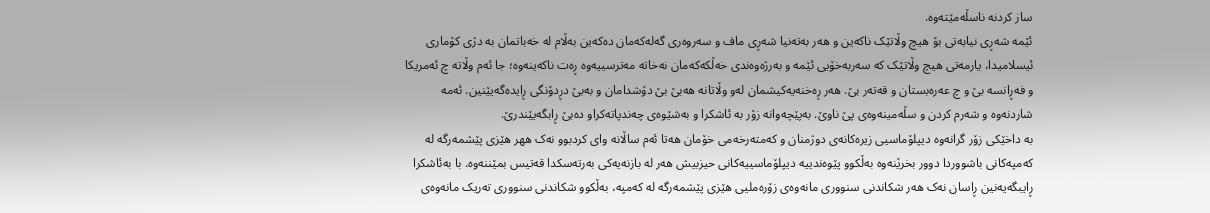ساز کردنە ناسڵەمێتەوە.
ئێمە شەڕی نیابەتی بۆ هیچ وڵاتێک ناکەین و هەر بەتەنیا شەڕی ماف و سەروەری گەلەکەمان دەکەین بەڵام لە خەباتمان بە دژی کۆماری ئیسلامیدا، یارمەتی هیچ وڵاتێک کە سەربەخۆیی ئێمە و بەرژەوەندی خەڵکەکەمان نەخاتە مەترسییەوە ڕەت ناکەینەوە؛ جا ئەم وڵاتە چ ئەمریکا و فەڕانسە بێ و چ عەرەبستان و قەتەر بێ. هەر ڕەخنەیەکیشمان لەو وڵاتانە هەبێ بێ دۆشدامان و بەبێ دڕدۆنگی ڕایدەگەیێنین. ئەمە شاردنەوە و شەرم کردن و سڵەمینەوەی پێ ناوێ. بەپێچەوانە زۆر بە ئاشکرا و بەشێوەی چەندپاتەکراو دەبێ ڕابگەیێندرێ.
بە داخێکی زۆر گرانەوە دیپلۆماسیی زیرەکانەی دوژمنان و کەمتەرخەمی خۆمان هەتا ئەم ساڵانە وای کردبوو نەک ههر هێزی پێشمەرگە لە کەمپەکانی باشووردا دوور بخرێنەوە بەڵکوو پێوەندییە دیپلۆماسییەکانی حیزبیش هەر لە بازنەیەکی بەرتەسکدا قەتیس بمێننەوە. با بەئاشکرا ڕایبگەیەنین ڕاسان نەک هەر شکاندنی سنووری مانەوەی زۆرەملیی هێزی پێشمەرگە لە کەمپە، بەڵكوو شکاندنی سنووری تەریک مانەوەی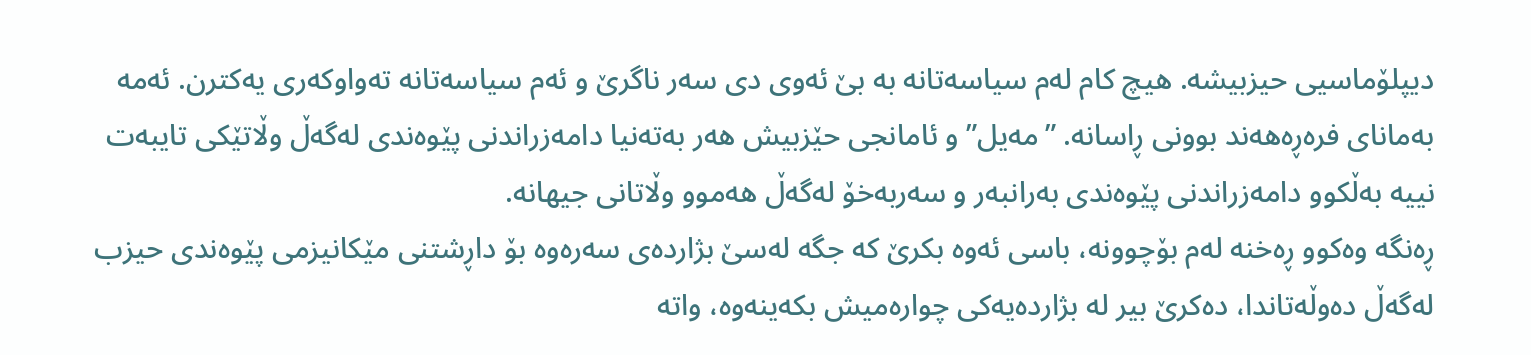دیپلۆماسیی حیزبیشە. هیچ کام لەم سیاسەتانە بە بێ ئەوی دی سەر ناگرێ و ئەم سیاسەتانە تەواوکەری یەکترن. ئەمە بەمانای فرەڕەهەند بوونی ڕاسانە. ”مەیل” و ئامانجی حێزبیش هەر بەتەنیا دامەزراندنی پێوەندی لەگەڵ وڵاتێکی تایبەت نییە بەڵكوو دامەزراندنی پێوەندی بەرانبەر و سەربەخۆ لەگەڵ هەموو وڵاتانی جیهانە.
ڕەنگە وەکوو ڕەخنە لەم بۆچوونە، باسی ئەوە بکرێ کە جگە لەسێ بژاردەی سەرەوە بۆ داڕشتنی مێکانیزمی پێوەندی حیزب لەگەڵ دەوڵەتاندا، دەکرێ بیر لە بژاردەیەکی چوارەمیش بکەینەوە، واتە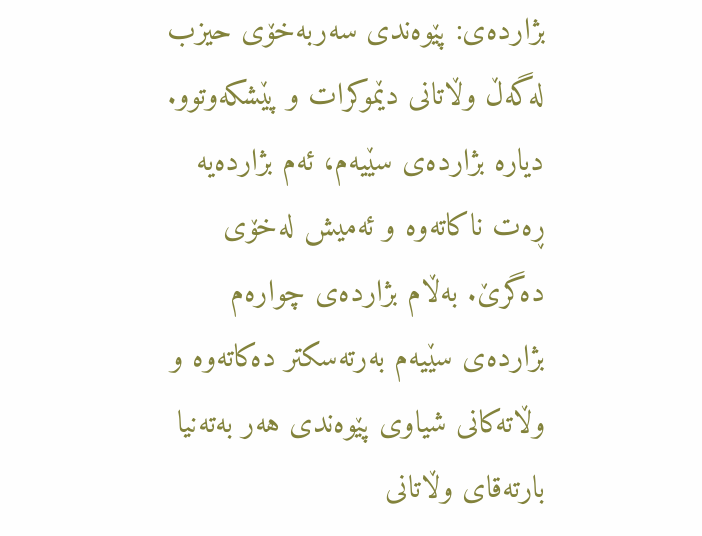بژاردەی: پێوەندی سەربەخۆی حیزب لەگەڵ وڵاتانی دێموكرات و پێشکەوتوو.
دیارە بژاردەی سێیەم، ئەم بژاردەیە ڕەت ناکاتەوە و ئەمیش لەخۆی دەگرێ. بەڵام بژاردەی چوارەم بژاردەی سێیەم بەرتەسکتر دەکاتەوە و وڵاتەکانی شیاوی پێوەندی هەر بەتەنیا بارتەقای وڵاتانی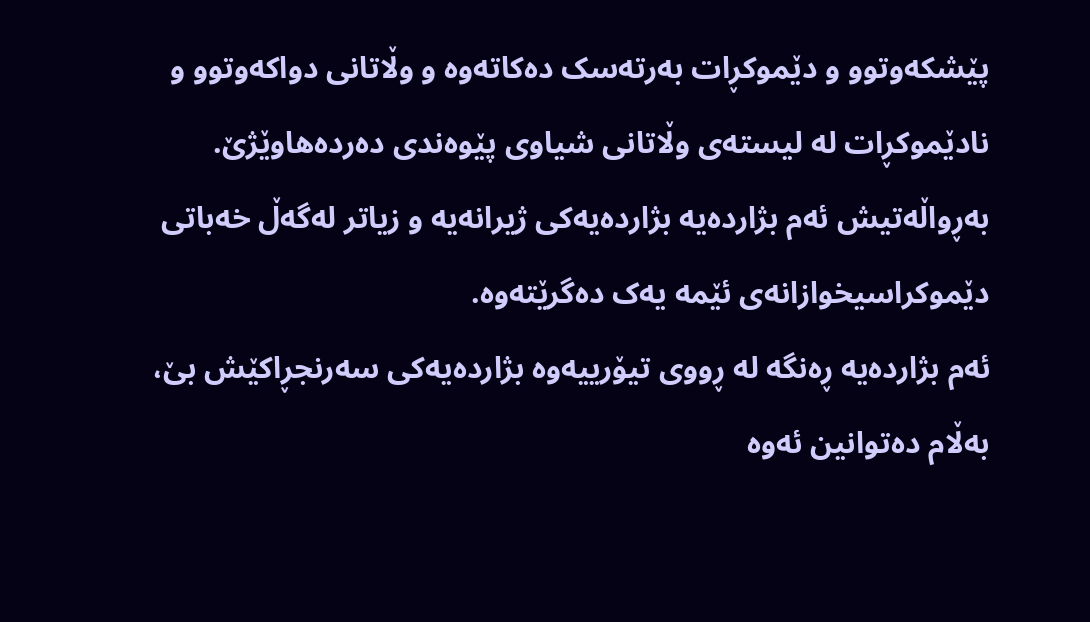پێشکەوتوو و دێموکڕات بەرتەسک دەکاتەوە و وڵاتانی دواکەوتوو و نادێموکڕات لە لیستەی وڵاتانی شیاوی پێوەندی دەردەهاوێژێ. بەڕواڵەتیش ئەم بژاردەیە بژاردەیەکی ژیرانەیە و زیاتر لەگەڵ خەباتی دێموکراسیخوازانەی ئێمە یەک دەگرێتەوە.
ئەم بژاردەیە ڕەنگە لە ڕووی تیۆرییەوە بژاردەیەکی سەرنجڕاکێش بێ، بەڵام دەتوانین ئەوە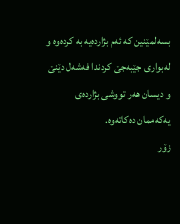بسەلمێنین کە ئەم بژاردەیە بە کردەوە و لەبواری جێبەجێ کردندا فەشەل دێنێ و دیسان هەر تووشی بژاردەی یەکەممان دەکاتەوە.
زۆر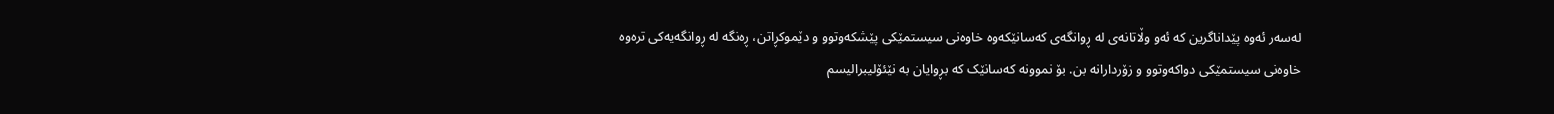لەسەر ئەوە پێداناگرین کە ئەو وڵاتانەی لە ڕوانگەی کەسانێکەوە خاوەنی سیستمێکی پێشکەوتوو و دێموکڕاتن، ڕەنگە لە ڕوانگەیەکی ترەوە خاوەنی سیستمێکی دواکەوتوو و زۆردارانە بن. بۆ نموونە کەسانێک کە بڕوایان بە نێئۆلیبرالیسم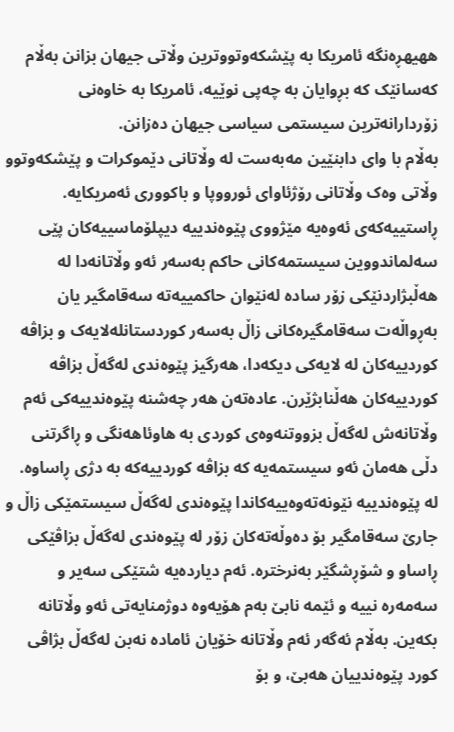ههیهڕەنگە ئامریکا بە پێشکەوتووترین وڵاتی جیهان بزانن بەڵام کەسانێک کە بڕوایان بە چەپی نوێیە، ئامریکا بە خاوەنی زۆردارانەترین سیستمی سیاسی جیهان دەزانن.
بەڵام با وای دابنێین مەبەست لە وڵاتانی دێموکرات و پێشکەوتوو وڵاتی وەک وڵاتانی رۆژئاوای ئورووپا و باکووری ئەمریکایە. ڕاستییەکەی ئەوەیە مێژووی پێوەندییە دیپلۆماسییەکان پێی سەلماندووین سیستمەکانی حاکم بەسەر ئەو وڵاتانەدا لە هەڵبژاردنێکی زۆر سادە لەنێوان حاکمییەتە سەقامگیر یان بەڕواڵەت سەقامگیرەکانی زاڵ بەسەر کوردستانلەلایەک و بزاڤە کوردییەکان لە لایەکی دیکەدا، هەرگیز پێوەندی لەگەڵ بزاڤە کوردییەکان هەڵنابژێرن. عادەتەن هەر چەشنە پێوەندییەکی ئەم وڵاتانەش لەگەڵ بزووتنەوەی کوردی بە هاوئاهەنگی و ڕاگرتنی دڵی هەمان ئەو سیستمەیە کە بزاڤە کوردییەکە بە دژی ڕاساوە. لە پێوەندییە نێونەتەوەییەکاندا پێوەندی لەگەڵ سیستمێکی زاڵ و جارێ سەقامگیر بۆ دەوڵەتەکان زۆر لە پێوەندی لەگەڵ بزاڤێکی ڕاساو و شۆڕشگێر بەنرخترە. ئەم دیاردەیە شتێکی سەیر و سەمەرە نییە و ئێمە نابێ بەم هۆیەوە دوژمنایەتی ئەو وڵاتانە بکەین. بەڵام ئەگەر ئەم وڵاتانە خۆیان ئامادە نەبن لەگەڵ بژاڤی کورد پێوەندییان هەبێ، و بۆ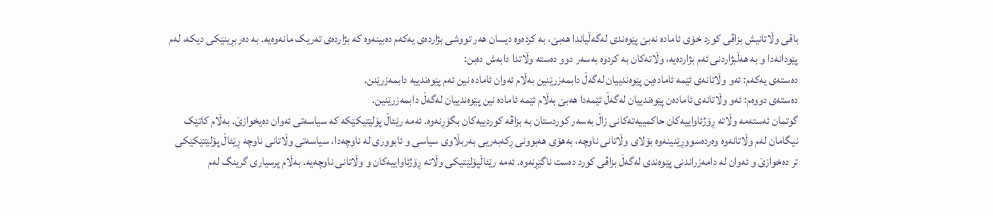باقی وڵاتانیش بزاڤی کورد خۆی ئامادە نەبێ پێوەندی لەگەڵیاندا هەبێ، بە کردەوە دیسان هەر تووشی بژاردەی یەکەم دەبینەوە کە بژاردەی تەریک مانەوەیە. بە دەربڕینێکی دیکە، لەم پێودانەدا و بە هەڵبژاردنی ئەم بژاردەیە، وڵاتەکان بە کردوە بەسەر دوو دەستە وڵاتدا دابەش دەبن:
دەستەی یەکەم: ئەو وڵاتانەی ئێمە ئامادەین پێوەندییان لەگەڵ دابمەزرێنین بەڵام ئەوان ئامادە نین ئەم پێوەندییە دابمەزرێنن.
دەستەی دووەم: ئەو وڵاتانەی ئامادەن پێوەندییان لەگەڵ ئێمەدا هەبێ بەڵام ئێمە ئامادە نین پێوەندییان لەگەڵ دابمەزرێنین.
گوتمان ئەستەمە وڵاتە ڕۆژئاواییەکان حاکمییەتەکانی زاڵ بەسەر کوردستان بە بزاڤە کوردییەکان بگۆڕنەوە. ئەمە رێئاڵ پۆلێتیکێکە کە سیاسەتی ئەوان دەیخوازێ. بەڵام کاتێک نیگامان لەم وڵاتانەوە وەردەسووڕێنینەوە بۆلای وڵاتانی ناوچە، بەهۆی هەبوونی ڕکەبەریی بەربڵاوی سیاسی و ئابووری لە ناوچەدا، سیاسەتی وڵاتانی ناوچە ڕێئاڵ پۆلێتێکێکی تر دەخوازێ و ئەوان لە دامەزراندنی پێوەندی لەگەڵ بزاڤی کورد دەست ناگێڕنەوە. ئەمە رێئاڵپۆلێتیکی وڵاتە ڕۆژئاواییەکان و وڵاتانی ناوچەیە. بەڵام پرسیاری گرینگ لەم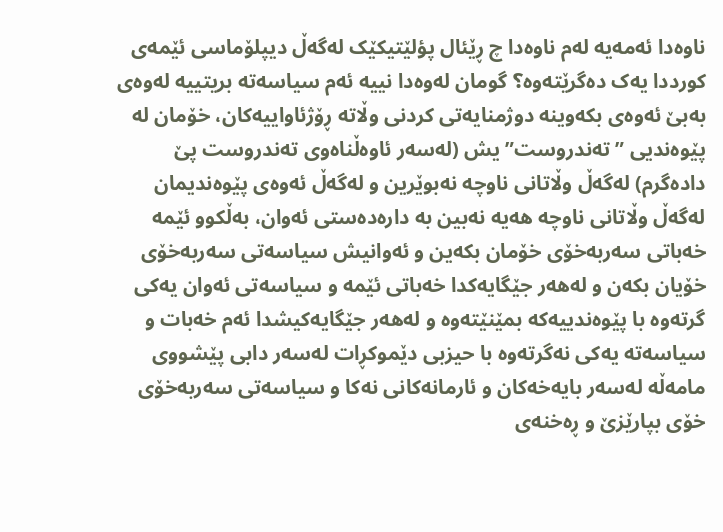ناوەدا ئەمەیە لەم ناوەدا چ ڕێئال پؤلێتیکێک لەگەڵ دیپلۆماسی ئێمەی کورددا یەک دەگرێتەوە؟ گومان لەوەدا نییە ئەم سیاسەتە بریتییە لەوەی بەبێ ئەوەی بکەوینە دوژمنایەتی کردنی وڵاتە ڕۆژئاواییەکان، خۆمان لە پێوەندیی ”تەندروست”یش (لەسەر ئاوەڵناەوی تەندروست پێ دادەگرم) لەگەڵ وڵاتانی ناوچە نەبوێرین و لەگەڵ ئەوەی پێوەندیمان لەگەڵ وڵاتانی ناوچە هەیە نەبین بە دارەدەستی ئەوان، بەڵكوو ئێمە خەباتی سەربەخۆی خۆمان بکەین و ئەوانیش سیاسەتی سەربەخۆی خۆیان بکەن و لەهەر جێگایەکدا خەباتی ئێمە و سیاسەتی ئەوان یەکی گرتەوە با پێوەندییەکە بمێنێتەوە و لەهەر جێگایەکیشدا ئەم خەبات و سیاسەتە یەکی نەگرتەوە با حیزبی دێموکڕات لەسەر دابی پێشووی مامەڵە لەسەر بایەخەکان و ئارمانەکانی نەکا و سیاسەتی سەربەخۆی خۆی بپارێزێ و ڕەخنەی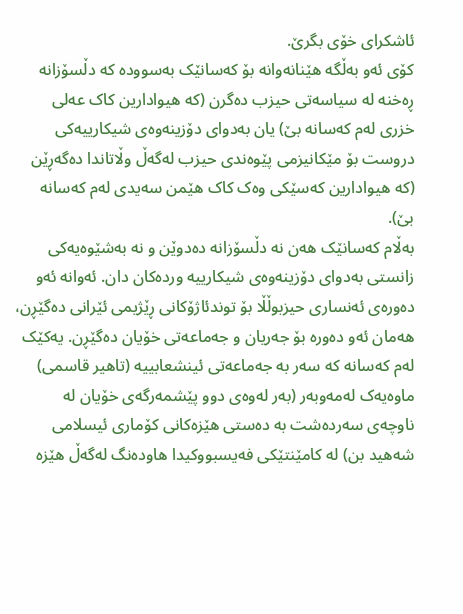ئاشکرای خۆی بگرێ.
کۆی ئەو بەڵگە هێنانەوانە بۆ کەسانێک بەسوودە کە دڵسۆزانە ڕەخنە لە سیاسەتی حیزب دەگرن (کە هیوادارین کاک عەلی خزری لەم کەسانە بێ) یان بەدوای دۆزینەوەی شیکارییەکی دروست بۆ مێکانیزمی پێوەندی حیزب لەگەڵ وڵاتاندا دەگەڕێن (کە هیوادارین کەسێکی وەک کاک هێمن سەیدی لەم کەسانە بێ).
بەڵام کەسانێک هەن نە دڵسۆزانە دەدوێن و نە بەشێوەیەکی زانستی بەدوای دۆزینەوەی شیکارییە وردەکان دان. ئەوانە ئەو دەورەی ئەنساری حیزبوڵڵا بۆ توندئاژۆکانی ڕێژیمی ئێرانی دەگێڕن، هەمان ئەو دەورە بۆ جەریان و جەماعەتی خۆیان دەگێڕن. یەکێک لەم کەسانە کە سەر بە جەماعەتی ئینشعابییە (تاهیر قاسمی) ماوەیەک لەمەوبەر (بەر لەوەی دوو پێشمەرگەی خۆیان لە ناوچەی سەردەشت بە دەستی هێزەکانی کۆماری ئیسلامی شەهید بن) لە کامێنتێکی فەیسبووکیدا هاودەنگ لەگەڵ هێزە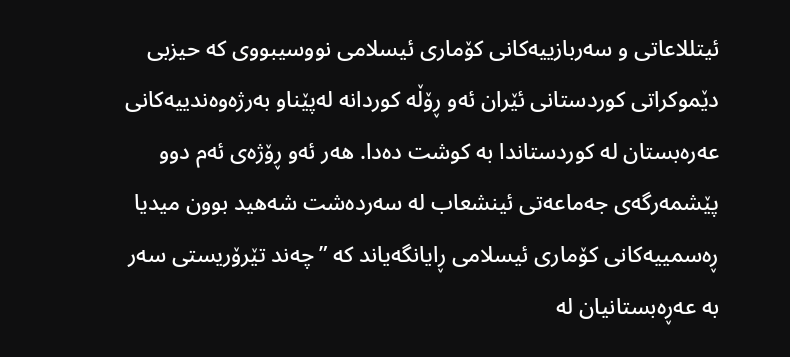ئیتللاعاتی و سەربازییەکانی کۆماری ئیسلامی نووسیبووی کە حیزبی دێموکراتی کوردستانی ئێران ئەو ڕۆڵە کوردانە لەپێناو بەرژەوەندییەکانی عەرەبستان لە کوردستاندا بە کوشت دەدا. هەر ئەو ڕۆژەی ئەم دوو پێشمەرگەی جەماعەتی ئینشعاب لە سەردەشت شەهید بوون میدیا ڕەسمییەکانی کۆماری ئیسلامی ڕایانگەیاند کە ”چەند تێرۆریستی سەر بە عەڕەبستانیان لە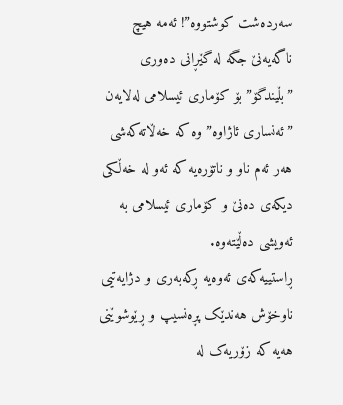سەردەشت کوشتووە”! ئەمە هیچ ناگەیەنێ جگە لە گێڕانی دەوری ”بڵیندگۆ” بۆ کۆماری ئیسلامی لەلایەن ”ئەنساری ئاژاوە”وە کە خەڵاتەکەشی هەر ئەم ناو و ناتۆرەیە کە ئەو لە خەڵکی دیکەی دەنێ و کۆماری ئیسلامی بە ئەویشی دەڵێتەوە.
ڕاستییەکەی ئەوەیە ڕکەبەری و دژایەتیی ناوخۆش هەندێک پڕەنسیپ و ڕێوشوێنی هەیە کە زۆریەک لە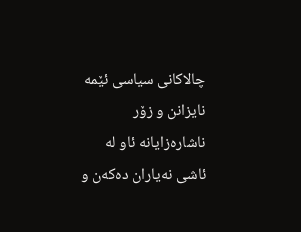چالاکانی سیاسی ئێمە نایزانن و زۆر ناشارەزایانە ئاو لە ئاشی نەیاران دەکەن و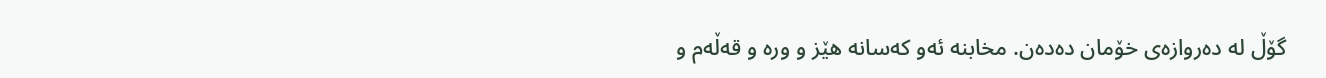گۆڵ لە دەروازەی خۆمان دەدەن. مخابنە ئەو کەسانە هێز و ورە و قەڵەم و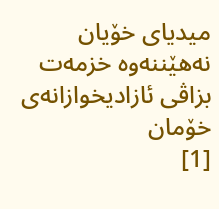میدیای خۆیان نەهێننەوە خزمەت بزاڤی ئازادیخوازانەی خۆمان
[1]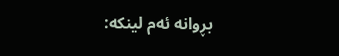بڕوانە ئەم لینکە: